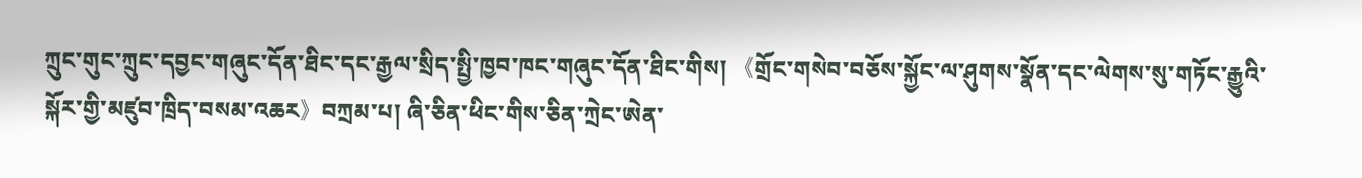ཀྲུང་གུང་ཀྲུང་དབྱང་གཞུང་དོན་ཐིང་དང་རྒྱལ་སྲིད་སྤྱི་ཁྱབ་ཁང་གཞུང་དོན་ཐིང་གིས། 《གྲོང་གསེབ་བཅོས་སྐྱོང་ལ་ཤུགས་སྣོན་དང་ལེགས་སུ་གཏོང་རྒྱུའི་སྐོར་གྱི་མཛུབ་ཁྲིད་བསམ་འཆར》བཀྲམ་པ། ཞི་ཅིན་ཕིང་གིས་ཅིན་ཀྲེང་ཨེན་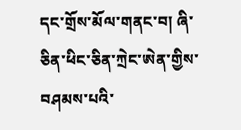དང་གྲོས་མོལ་གནང་བ། ཞི་ཅིན་ཕིང་ཅིན་ཀྲེང་ཨེན་གྱིས་བཤམས་པའི་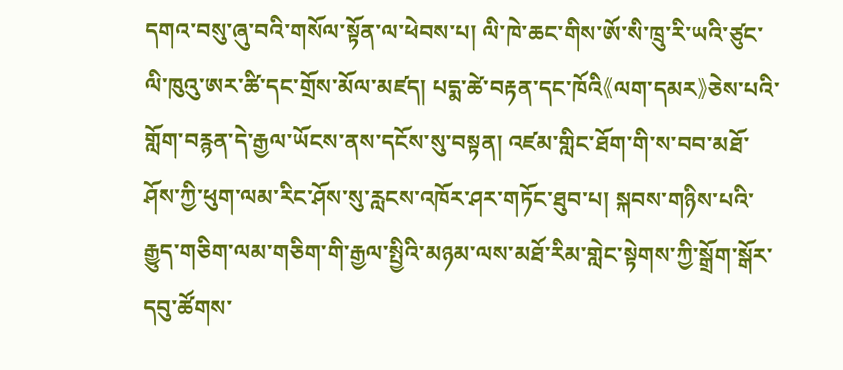དགའ་བསུ་ཞུ་བའི་གསོལ་སྟོན་ལ་ཕེབས་པ། ལི་ཁེ་ཆང་གིས་ཨོ་སི་ཁྲུ་རི་ཡའི་ཙུང་ལི་ཁུའུ་ཨར་ཚི་དང་གྲོས་མོལ་མཛད། པདྨ་ཚེ་བརྟན་དང་ཁོའི《ལག་དམར》ཅེས་པའི་གློག་བརྙན་དེ་རྒྱལ་ཡོངས་ནས་དངོས་སུ་བསྟན། འཛམ་གླིང་ཐོག་གི་ས་བབ་མཐོ་ཤོས་ཀྱི་ཕུག་ལམ་རིང་ཤོས་སུ་རླངས་འཁོར་ཤར་གཏོང་ཐུབ་པ། སྐབས་གཉིས་པའི་རྒྱུད་གཅིག་ལམ་གཅིག་གི་རྒྱལ་སྤྱིའི་མཉམ་ལས་མཐོ་རིམ་གླེང་སྟེགས་ཀྱི་སྒྲོག་སྒོར་དབུ་ཚོགས་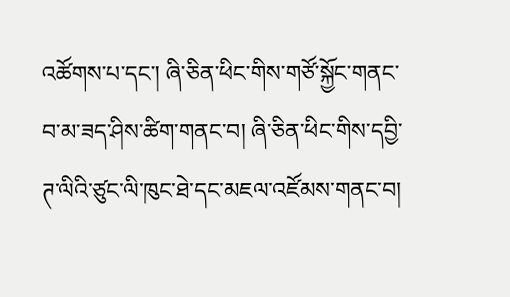འཚོགས་པ་དང་། ཞི་ཅིན་ཕིང་གིས་གཙོ་སྐྱོང་གནང་བ་མ་ཟད་ཤིས་ཚིག་གནང་བ། ཞི་ཅིན་ཕིང་གིས་དབྱི་ཊ་ལིའི་ཙུང་ལི་ཁུང་ཐེ་དང་མཇལ་འཛོམས་གནང་བ།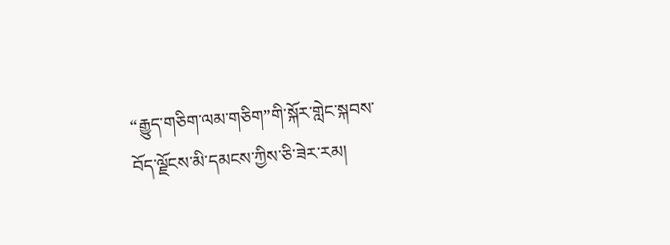“རྒྱུད་གཅིག་ལམ་གཅིག”གི་སྐོར་གླེང་སྐབས་བོད་ལྗོངས་མི་དམངས་ཀྱིས་ཅི་ཟེར་རམ།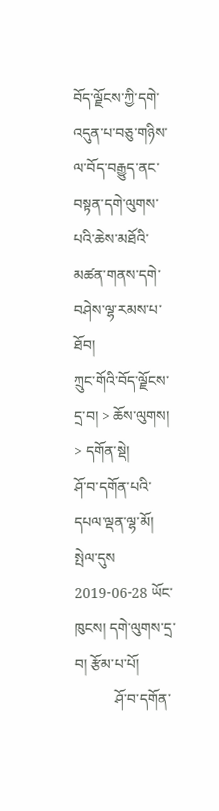བོད་ལྗོངས་ཀྱི་དགེ་འདུན་པ་བཅུ་གཉིས་ལ་བོད་བརྒྱུད་ནང་བསྟན་དགེ་ལུགས་པའི་ཆེས་མཐོའི་མཚན་གནས་དགེ་བཤེས་ལྷ་རམས་པ་ཐོབ།
ཀྲུང་གོའི་བོད་ལྗོངས་དྲ་བ། > ཆོས་ལུགས། > དགོན་སྡེ།
ཤོ་བ་དགོན་པའི་དཔལ་ལྡན་ལྷ་མོ།
སྤེལ་དུས 2019-06-28 ཡོང་ཁུངས། དགེ་ལུགས་དྲ་བ། རྩོམ་པ་པོ།
           ཤོ་བ་དགོན་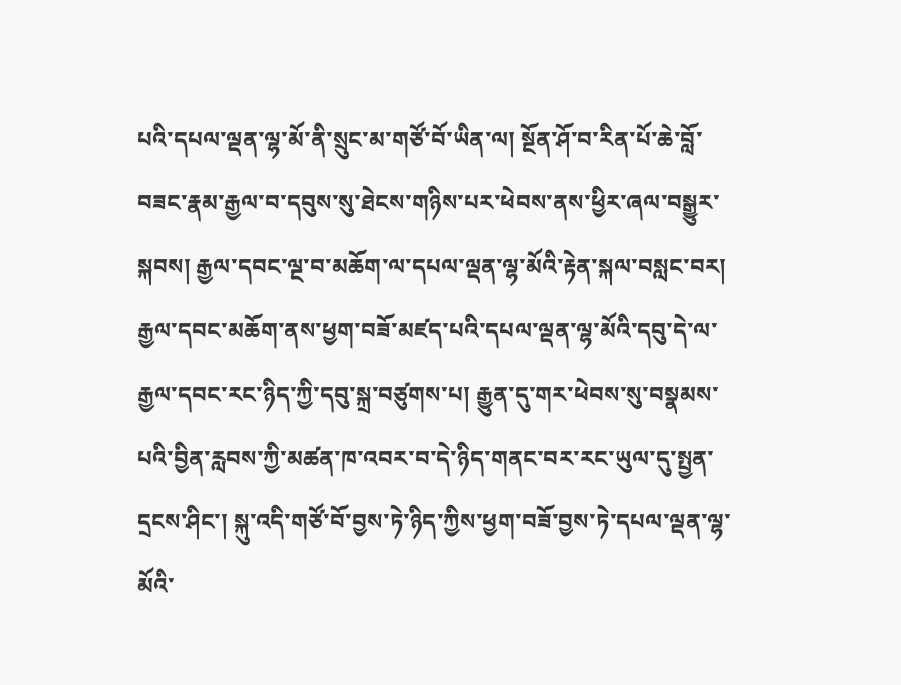པའི་དཔལ་ལྡན་ལྷ་མོ་ནི་སྲུང་མ་གཙོ་བོ་ཡིན་ལ། སྔོན་ཤོ་བ་རིན་པོ་ཆེ་བློ་བཟང་རྣམ་རྒྱལ་བ་དབུས་སུ་ཐེངས་གཉིས་པར་ཕེབས་ནས་ཕྱིར་ཞལ་བསྒྱུར་སྐབས། རྒྱལ་དབང་ལྔ་བ་མཆོག་ལ་དཔལ་ལྡན་ལྷ་མོའི་རྟེན་སྐལ་བསླང་བར། རྒྱལ་དབང་མཆོག་ནས་ཕྱག་བཟོ་མཛད་པའི་དཔལ་ལྡན་ལྷ་མོའི་དབུ་དེ་ལ་རྒྱལ་དབང་རང་ཉིད་ཀྱི་དབུ་སྐྲ་བཙུགས་པ། རྒྱུན་དུ་གར་ཕེབས་སུ་བསྣམས་པའི་བྱིན་རླབས་ཀྱི་མཚན་ཁ་འབར་བ་དེ་ཉིད་གནང་བར་རང་ཡུལ་དུ་སྤྱན་དྲངས་ཤིང་། སྐུ་འདི་གཙོ་བོ་བྱས་ཏེ་ཉིད་ཀྱིས་ཕྱག་བཟོ་བྱས་ཏེ་དཔལ་ལྡན་ལྷ་མོའི་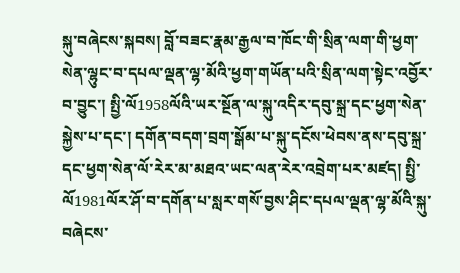སྐུ་བཞེངས་སྐབས། བློ་བཟང་རྣམ་རྒྱལ་བ་ཁོང་གི་སྲིན་ལག་གི་ཕྱག་སེན་ལྷུང་བ་དཔལ་ལྡན་ལྷ་མོའི་ཕྱག་གཡོན་པའི་སྲིན་ལག་སྟེང་འབྱོར་བ་བྱུང་། སྤྱི་ལོ1958ལོའི་ཡར་སྔོན་ལ་སྐུ་འདིར་དབུ་སྐྲ་དང་ཕྱག་སེན་སྐྱེས་པ་དང་། དགོན་བདག་བྲག་སྒོམ་པ་སྐུ་དངོས་ཕེབས་ནས་དབུ་སྐྲ་དང་ཕྱག་སེན་ལོ་རེར་མ་མཐའ་ཡང་ལན་རེར་འབྲེག་པར་མཛད། སྤྱི་ལོ1981ལོར་ཤོ་བ་དགོན་པ་སླར་གསོ་བྱས་ཤིང་དཔལ་ལྡན་ལྷ་མོའི་སྐུ་བཞེངས་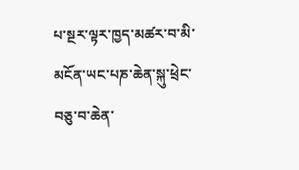པ་སྔར་ལྟར་ཁྱད་མཚར་བ་མི་མངོན་ཡང་པཎ་ཆེན་སྐུ་ཕྲེང་བཅུ་བ་ཆེན་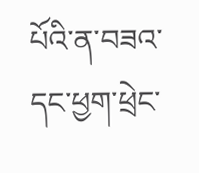པོའི་ན་བཟའ་དང་ཕྱག་ཕྲེང་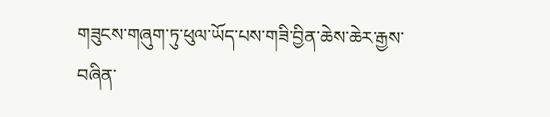གཟུངས་གཞུག་ཏུ་ཕུལ་ཡོད་པས་གཟི་བྱིན་ཆེས་ཆེར་རྒྱས་བཞིན་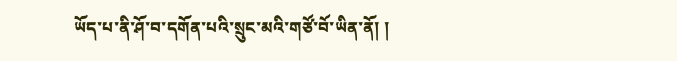ཡོད་པ་ནི་ཤོ་བ་དགོན་པའི་སྲུང་མའི་གཙོ་བོ་ཡིན་ནོ། །